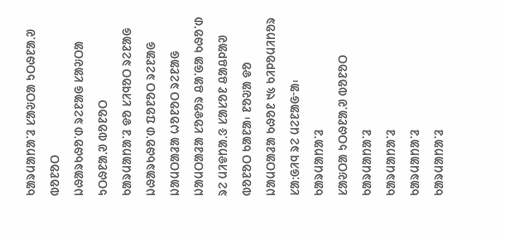ᱠᱟᱨᱢᱟᱴᱟᱸᱲ ᱥᱟᱶᱛᱟ ᱩᱛᱷᱱᱟᱹᱣ ᱵᱚᱱᱚᱛ
ᱡᱷᱟᱨᱠᱷᱚᱸᱰ ᱨᱮᱱᱟᱜ ᱥᱟᱶᱛᱟ ᱩᱛᱷᱱᱟᱹᱣ ᱵᱚᱱᱚᱛ
ᱠᱟᱨᱢᱟᱴᱟᱸᱲ ᱫᱚ ᱥᱤᱧᱚᱛ ᱨᱮᱱᱟᱜ ᱡᱷᱟᱨᱠᱷᱚᱸᱰ ᱯᱚᱱᱚᱛ ᱨᱮᱱᱟᱜ ᱡᱟᱢᱛᱟᱲᱟ ᱦᱚᱱᱚᱛ ᱨᱮᱱᱟᱜ ᱡᱟᱢᱛᱟᱲᱟ ᱥᱚᱫᱚᱨ ᱪᱟᱸᱜᱟ ᱠᱷᱚᱸᱰ ᱨᱮ ᱢᱤᱫᱴᱟᱹᱝ ᱥᱟᱥᱚᱱ ᱪᱟᱪᱞᱟᱣ ᱵᱚᱱᱚᱛ ᱠᱟᱱᱟ᱾ ᱱᱚᱶᱟ ᱫᱚ ᱡᱟᱢᱛᱟᱲᱟ ᱠᱷᱚᱱ ᱑᱕ ᱠᱤᱞᱚᱢᱤᱴᱚᱨ ᱥᱟᱺᱜᱤᱧ ᱨᱮ ᱢᱮᱱᱟᱜᱼᱟ᱾
ᱠᱟᱨᱢᱟᱴᱟᱸᱲ
ᱥᱟᱶᱛᱟ ᱩᱛᱷᱱᱟᱹᱣ ᱵᱚᱱᱚᱛ
ᱠᱟᱨᱢᱟᱴᱟᱸᱲ
ᱠᱟᱨᱢᱟᱴᱟᱸᱲ
ᱠᱟᱨᱢᱟᱴᱟᱸᱲ
ᱠᱟᱨᱢᱟᱴᱟᱸᱲ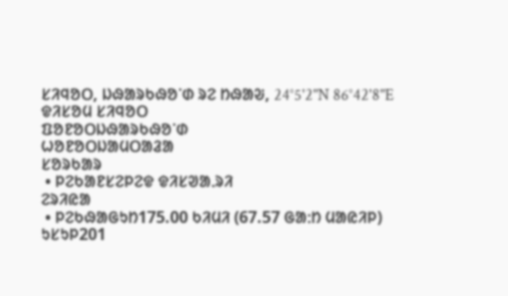ᱥᱤᱧᱚᱛ, ᱡᱷᱟᱨᱠᱷᱚᱸᱰ ᱨᱮ ᱴᱷᱟᱶ, 24°5'2"N 86°42'8"E
ᱫᱤᱥᱚᱢ ᱥᱤᱧᱚᱛ
ᱯᱚᱱᱚᱛᱡᱷᱟᱨᱠᱷᱚᱸᱰ
ᱦᱚᱱᱚᱛᱡᱟᱢᱛᱟᱲᱟ
ᱥᱚᱨᱠᱟᱨ
 • ᱞᱮᱠᱟᱱᱥᱮᱞᱮᱫ ᱫᱤᱥᱣᱟᱹᱨᱤ
ᱮᱨᱤᱭᱟ
 • ᱞᱮᱠᱷᱟᱜᱩᱴ175.00 ᱠᱤᱢᱤ (67.57 ᱜᱟᱺᱴ ᱢᱟᱭᱤᱞ)
ᱩᱥᱩᱞ201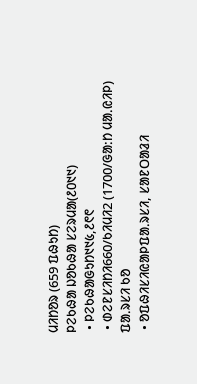ᱢᱤᱴᱚᱨ (659 ᱯᱷᱩᱴ)
ᱞᱮᱠᱷᱟ ᱡᱚᱠᱷᱟ ᱥᱮᱨᱢᱟ(᱒᱐᱑᱑)
 • ᱞᱮᱠᱷᱟᱜᱩᱴ᱑᱑᱕,᱒᱖᱖
 • ᱰᱮᱱᱥᱤᱴᱤ660/ᱠᱤᱢᱤ2 (1700/ᱜᱟᱺᱴ ᱢᱟᱹᱭᱤᱞ)
ᱯᱟᱹᱨᱥᱤ ᱠᱚ
 • ᱚᱯᱷᱤᱥᱤᱭᱟᱞᱯᱟᱹᱨᱥᱤ, ᱥᱟᱱᱛᱟᱲᱤ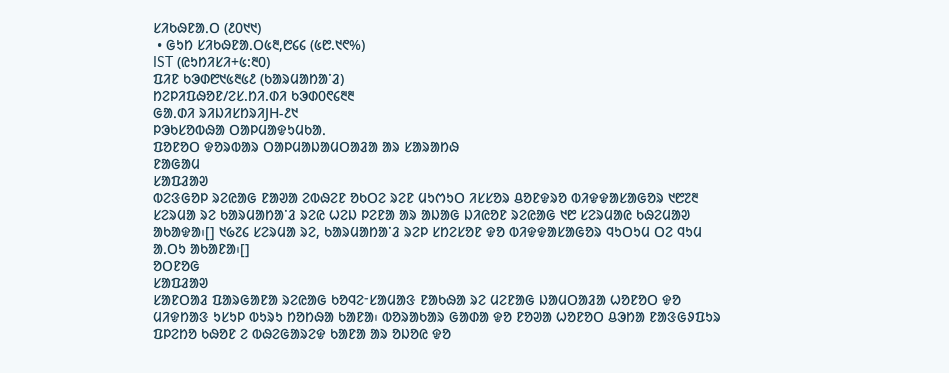ᱥᱤᱠᱷᱱᱟᱹᱛ (᱒᱐᱑᱑)
 • ᱜᱩᱴ ᱥᱤᱠᱷᱱᱟᱹᱛ᱕᱓,᱘᱔᱔ (᱕᱘.᱑᱖%)
IST (ᱭᱩᱴᱤᱥᱤ+᱕:᱓᱐)
ᱯᱤᱱ ᱠᱳᱰ᱘᱑᱕᱓᱕᱒ (ᱠᱟᱨᱢᱟᱴᱟᱸᱲ)
ᱴᱮᱞᱤᱯᱷᱚᱱ/ᱮᱥ.ᱴᱤ.ᱰᱤ ᱠᱳᱰ᱐᱖᱔᱓᱓
ᱜᱟᱹᱰᱤ ᱨᱤᱡᱤᱥᱴᱨᱤJH-᱒᱑
ᱞᱳᱠᱥᱚᱵᱷᱟ ᱛᱟᱞᱢᱟᱫᱩᱢᱠᱟᱹ
ᱯᱚᱱᱚᱛ ᱫᱚᱨᱵᱟᱨ ᱛᱟᱞᱢᱟᱡᱟᱢᱛᱟᱲᱟ ᱟᱨ ᱥᱟᱨᱟᱴᱷ
ᱱᱟᱜᱟᱢ
ᱥᱟᱯᱲᱟᱣ
ᱵᱮᱝᱜᱚᱞ ᱨᱮᱭᱟᱜ ᱱᱟᱣᱟ ᱮᱵᱷᱮᱱ ᱚᱠᱛᱮ ᱨᱮᱱ ᱢᱩᱬᱩᱛ ᱤᱥᱥᱚᱨ ᱪᱚᱱᱫᱨᱚ ᱵᱤᱫᱫᱟᱥᱟᱜᱚᱨ ᱑᱘᱗᱓ ᱥᱮᱨᱢᱟ ᱨᱮ ᱠᱟᱨᱢᱟᱴᱟᱸᱲ ᱨᱮᱭ ᱦᱮᱡ ᱞᱮᱱᱟ ᱟᱨ ᱟᱡᱟᱜ ᱡᱤᱭᱚᱱ ᱨᱮᱭᱟᱜ ᱑᱘ ᱥᱮᱨᱢᱟᱭ ᱠᱷᱮᱢᱟᱣ ᱟᱠᱟᱫᱟ᱾[] ᱑᱙᱗᱔ ᱥᱮᱨᱢᱟ ᱨᱮ, ᱠᱟᱨᱢᱟᱴᱟᱸᱲ ᱨᱮᱞ ᱥᱴᱮᱥᱚᱱ ᱫᱚ ᱵᱤᱫᱫᱟᱥᱟᱜᱚᱨ ᱧᱩᱛᱩᱢ ᱛᱮ ᱧᱩᱢ ᱟᱹᱛᱩ ᱟᱠᱟᱱᱟ᱾[]
ᱚᱛᱱᱚᱜ
ᱥᱟᱯᱲᱟᱣ
ᱥᱟᱱᱛᱟᱲ ᱯᱟᱨᱜᱟᱱᱟ ᱨᱮᱭᱟᱜ ᱠᱚᱧᱮᱼᱥᱟᱢᱟᱝ ᱱᱟᱠᱷᱟ ᱨᱮ ᱢᱮᱱᱟᱜ ᱡᱟᱢᱛᱟᱲᱟ ᱦᱚᱱᱚᱛ ᱫᱚ ᱢᱤᱫᱴᱟᱝ ᱩᱥᱩᱞ ᱵᱩᱨᱩ ᱴᱚᱴᱷᱟ ᱠᱟᱱᱟ᱾ ᱵᱚᱨᱟᱠᱟᱨ ᱜᱟᱰᱟ ᱫᱚ ᱱᱚᱣᱟ ᱦᱚᱱᱚᱛ ᱪᱳᱴᱟ ᱱᱟᱝᱜᱽᱯᱩᱨ ᱯᱞᱮᱴᱚ ᱠᱷᱚᱱ ᱮ ᱵᱷᱮᱜᱟᱨᱮᱫ ᱠᱟᱱᱟ ᱟᱨ ᱚᱡᱚᱭ ᱫᱚ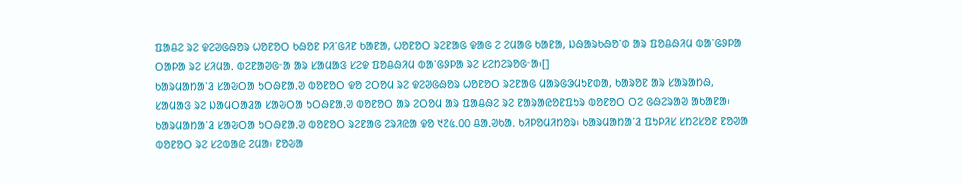ᱯᱟᱪᱮ ᱨᱮ ᱫᱮᱣᱜᱷᱚᱨ ᱦᱚᱱᱚᱛ ᱠᱷᱚᱱ ᱞᱤᱸᱜᱤᱱ ᱠᱟᱱᱟ, ᱦᱚᱱᱚᱛ ᱨᱮᱱᱟᱜ ᱫᱟᱜ ᱮ ᱮᱢᱟᱜ ᱠᱟᱱᱟ, ᱡᱷᱟᱨᱠᱷᱚᱸᱰ ᱟᱨ ᱯᱚᱪᱷᱤᱢ ᱵᱟᱸᱜᱽᱞᱟ ᱛᱟᱞᱟ ᱨᱮ ᱥᱤᱢᱟᱹ ᱵᱮᱱᱟᱣᱜᱼᱟ ᱟᱨ ᱥᱟᱢᱟᱝ ᱥᱮᱫ ᱯᱚᱪᱷᱤᱢ ᱵᱟᱸᱜᱽᱞᱟ ᱨᱮ ᱥᱮᱴᱮᱨᱚᱜᱼᱟ᱾[]
ᱠᱟᱨᱢᱟᱴᱟᱸᱲ ᱥᱟᱶᱛᱟ ᱩᱛᱷᱱᱟᱹᱣ ᱵᱚᱱᱚᱛ ᱫᱚ ᱮᱛᱚᱢ ᱨᱮ ᱫᱮᱣᱜᱷᱚᱨ ᱦᱚᱱᱚᱛ ᱨᱮᱱᱟᱜ ᱢᱟᱨᱜᱳᱢᱩᱱᱰᱟ, ᱠᱟᱨᱚᱱ ᱟᱨ ᱥᱟᱨᱟᱴᱷ, ᱥᱟᱢᱟᱝ ᱨᱮ ᱡᱟᱢᱛᱟᱲᱟ ᱥᱟᱶᱛᱟ ᱩᱛᱷᱱᱟᱹᱣ ᱵᱚᱱᱚᱛ ᱟᱨ ᱮᱛᱚᱢ ᱟᱨ ᱯᱟᱪᱷᱮ ᱨᱮ ᱱᱟᱨᱟᱭᱚᱱᱯᱩᱨ ᱵᱚᱱᱚᱛ ᱛᱮ ᱜᱷᱮᱨᱟᱣ ᱟᱠᱟᱱᱟ᱾
ᱠᱟᱨᱢᱟᱴᱟᱸᱲ ᱥᱟᱶᱛᱟ ᱩᱛᱷᱱᱟᱹᱣ ᱵᱚᱱᱚᱛ ᱨᱮᱱᱟᱜ ᱮᱨᱤᱭᱟ ᱫᱚ ᱑᱗᱕.᱐᱐ ᱪᱟᱹᱣᱠᱟᱹ ᱠᱤᱞᱚᱢᱤᱴᱚᱨ᱾ ᱠᱟᱨᱢᱟᱴᱟᱸᱲ ᱯᱩᱞᱤᱥ ᱥᱴᱮᱥᱚᱱ ᱱᱚᱣᱟ ᱵᱚᱱᱚᱛ ᱨᱮ ᱥᱮᱵᱟᱭ ᱮᱢᱟ᱾ ᱱᱚᱶᱟ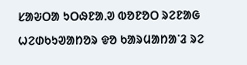ᱥᱟᱶᱛᱟ ᱩᱛᱷᱱᱟᱹᱣ ᱵᱚᱱᱚᱛ ᱨᱮᱱᱟᱜ ᱦᱮᱰᱠᱩᱣᱟᱴᱚᱨ ᱫᱚ ᱠᱟᱨᱢᱟᱴᱟᱸᱲ ᱨᱮ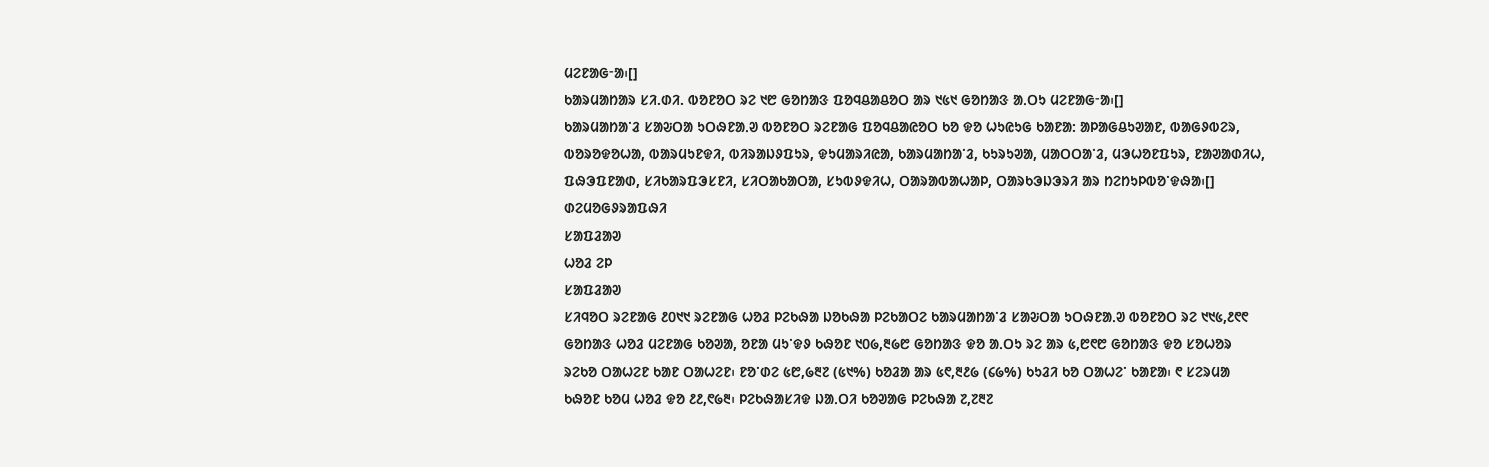ᱢᱮᱱᱟᱜᱼᱟ᱾[]
ᱠᱟᱨᱢᱟᱴᱟᱨ ᱥᱤ.ᱰᱤ. ᱵᱚᱱᱚᱛ ᱨᱮ ᱑᱘ ᱜᱚᱴᱟᱝ ᱯᱚᱧᱪᱟᱪᱚᱛ ᱟᱨ ᱑᱕᱑ ᱜᱚᱴᱟᱝ ᱟᱹᱛᱩ ᱢᱮᱱᱟᱜᱼᱟ᱾[]
ᱠᱟᱨᱢᱟᱴᱟᱸᱲ ᱥᱟᱶᱛᱟ ᱩᱛᱷᱱᱟᱹᱣ ᱵᱚᱱᱚᱛ ᱨᱮᱱᱟᱜ ᱯᱚᱧᱪᱟᱭᱚᱛ ᱠᱚ ᱫᱚ ᱦᱩᱭᱩᱜ ᱠᱟᱱᱟ: ᱟᱞᱟᱜᱪᱩᱣᱟᱱ, ᱵᱟᱜᱽᱵᱮᱨ, ᱵᱚᱨᱚᱫᱚᱦᱟ, ᱵᱟᱨᱢᱩᱱᱫᱤ, ᱵᱤᱨᱟᱡᱽᱯᱩᱨ, ᱫᱩᱢᱟᱨᱤᱭᱟ, ᱠᱟᱨᱢᱟᱴᱟᱸᱲ, ᱠᱩᱨᱩᱣᱟ, ᱢᱟᱛᱛᱟᱸᱲ, ᱢᱳᱦᱚᱱᱯᱩᱨ, ᱱᱟᱣᱟᱰᱤᱦ, ᱯᱷᱳᱯᱱᱟᱰ, ᱥᱤᱠᱟᱨᱯᱳᱥᱱᱤ, ᱥᱤᱛᱟᱠᱟᱛᱟ, ᱥᱩᱵᱽᱫᱤᱦ, ᱛᱟᱨᱟᱵᱟᱦᱟᱞ, ᱛᱟᱨᱠᱳᱡᱳᱨᱤ ᱟᱨ ᱴᱮᱴᱩᱞᱵᱚᱸᱫᱷᱟ᱾[]
ᱰᱮᱢᱚᱜᱽᱨᱟᱯᱷᱤ
ᱥᱟᱯᱲᱟᱣ
ᱦᱚᱲ ᱮᱞ
ᱥᱟᱯᱲᱟᱣ
ᱥᱤᱧᱚᱛ ᱨᱮᱱᱟᱜ ᱒᱐᱑᱑ ᱨᱮᱱᱟᱜ ᱦᱚᱲ ᱞᱮᱠᱷᱟ ᱡᱚᱠᱷᱟ ᱞᱮᱠᱟᱛᱮ ᱠᱟᱨᱢᱟᱴᱟᱸᱲ ᱥᱟᱶᱛᱟ ᱩᱛᱷᱱᱟᱹᱣ ᱵᱚᱱᱚᱛ ᱨᱮ ᱑᱑᱕,᱒᱖᱖ ᱜᱚᱴᱟᱝ ᱦᱚᱲ ᱢᱮᱱᱟᱜ ᱠᱚᱣᱟ, ᱚᱱᱟ ᱢᱩᱸᱫᱽ ᱠᱷᱚᱱ ᱑᱐᱙,᱓᱙᱘ ᱜᱚᱴᱟᱝ ᱫᱚ ᱟᱹᱛᱩ ᱨᱮ ᱟᱨ ᱕,᱘᱖᱘ ᱜᱚᱴᱟᱝ ᱫᱚ ᱥᱚᱦᱚᱨ ᱨᱮᱠᱚ ᱛᱟᱦᱮᱱ ᱠᱟᱱ ᱛᱟᱦᱮᱱ᱾ ᱱᱚᱸᱰᱮ ᱕᱘,᱙᱓᱗ (᱕᱑%) ᱠᱚᱲᱟ ᱟᱨ ᱕᱖,᱓᱒᱙ (᱔᱙%) ᱠᱩᱲᱤ ᱠᱚ ᱛᱟᱦᱮᱸ ᱠᱟᱱᱟ᱾ ᱖ ᱥᱮᱨᱢᱟ ᱠᱷᱚᱱ ᱠᱚᱢ ᱦᱚᱲ ᱫᱚ ᱒᱒,᱖᱙᱓᱾ ᱞᱮᱠᱷᱟᱥᱤᱫ ᱡᱟᱹᱛᱤ ᱠᱚᱣᱟᱜ ᱞᱮᱠᱷᱟ ᱗,᱗᱓᱗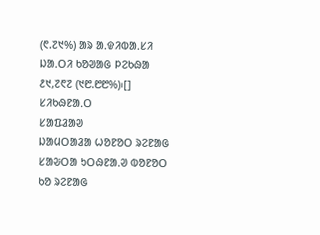(᱖.᱗᱑%) ᱟᱨ ᱟᱹᱫᱤᱵᱟᱹᱥᱤ ᱡᱟᱹᱛᱤ ᱠᱚᱣᱟᱜ ᱞᱮᱠᱷᱟ ᱒᱑,᱗᱖᱗ (᱑᱘.᱘᱘%)᱾[]
ᱥᱤᱠᱷᱱᱟᱹᱛ
ᱥᱟᱯᱲᱟᱣ
ᱡᱟᱢᱛᱟᱲᱟ ᱦᱚᱱᱚᱛ ᱨᱮᱱᱟᱜ
ᱥᱟᱶᱛᱟ ᱩᱛᱷᱱᱟᱹᱣ ᱵᱚᱱᱚᱛ ᱠᱚ ᱨᱮᱱᱟᱜ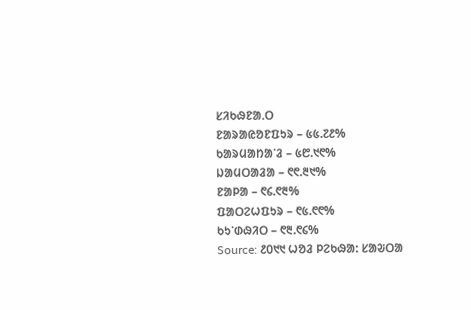ᱥᱤᱠᱷᱱᱟᱹᱛ
ᱱᱟᱨᱟᱭᱚᱱᱯᱩᱨ – ᱕᱕.᱗᱒%
ᱠᱟᱨᱢᱟᱴᱟᱸᱲ – ᱕᱘.᱑᱖%
ᱡᱟᱢᱛᱟᱲᱟ – ᱖᱖.᱓᱑%
ᱱᱟᱞᱟ – ᱖᱔.᱖᱓%
ᱯᱟᱛᱮᱦᱯᱩᱨ – ᱖᱕.᱖᱖%
ᱠᱩᱸᱰᱷᱤᱛ – ᱖᱓.᱖᱔%
Source: ᱒᱐᱑᱑ ᱦᱚᱲ ᱞᱮᱠᱷᱟ: ᱥᱟᱶᱛᱟ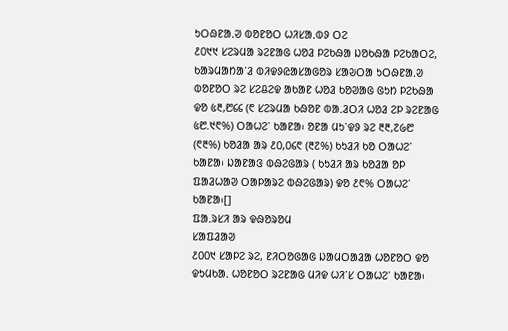ᱩᱛᱷᱱᱟᱹᱣ ᱵᱚᱱᱚᱛ ᱦᱤᱥᱟᱹᱵᱽ ᱛᱮ
᱒᱐᱑᱑ ᱥᱮᱨᱢᱟ ᱨᱮᱱᱟᱜ ᱦᱚᱲ ᱞᱮᱠᱷᱟ ᱡᱚᱠᱷᱟ ᱞᱮᱠᱟᱛᱮ, ᱠᱟᱨᱢᱟᱴᱟᱸᱲ ᱵᱤᱫᱽᱭᱟᱥᱟᱜᱚᱨ ᱥᱟᱶᱛᱟ ᱩᱛᱷᱱᱟᱹᱣ ᱵᱚᱱᱚᱛ ᱨᱮ ᱥᱮᱪᱮᱫ ᱟᱠᱟᱱ ᱦᱚᱲ ᱠᱚᱣᱟᱜ ᱜᱩᱴ ᱞᱮᱠᱷᱟ ᱫᱚ ᱕᱓,᱘᱔᱔ (᱖ ᱥᱮᱨᱢᱟ ᱠᱷᱚᱱ ᱵᱟᱹᱲᱛᱤ ᱦᱚᱲ ᱮᱞ ᱨᱮᱱᱟᱜ ᱕᱘.᱑᱖%) ᱛᱟᱦᱮᱸ ᱠᱟᱱᱟ᱾ ᱚᱱᱟ ᱢᱩᱸᱫᱽ ᱨᱮ ᱓᱓,᱗᱙᱘ (᱖᱓%) ᱠᱚᱲᱟ ᱟᱨ ᱒᱐,᱐᱔᱖ (᱓᱗%) ᱠᱩᱲᱤ ᱠᱚ ᱛᱟᱦᱮᱸ ᱠᱟᱱᱟ᱾ ᱡᱟᱱᱟᱝ ᱵᱷᱮᱜᱟᱨ ( ᱠᱩᱲᱤ ᱟᱨ ᱠᱚᱲᱟ ᱚᱞ ᱯᱟᱲᱦᱟᱣ ᱛᱟᱞᱟᱨᱮ ᱵᱷᱮᱜᱟᱨ) ᱫᱚ ᱒᱖% ᱛᱟᱦᱮᱸ ᱠᱟᱱᱟ᱾[]
ᱯᱟᱹᱨᱥᱤ ᱟᱨ ᱫᱷᱚᱨᱚᱢ
ᱥᱟᱯᱲᱟᱣ
᱒᱐᱐᱑ ᱥᱟᱞᱮ ᱨᱮ, ᱱᱤᱛᱚᱜᱟᱜ ᱡᱟᱢᱛᱟᱲᱟ ᱦᱚᱱᱚᱛ ᱫᱚ ᱫᱩᱢᱠᱟᱹ ᱦᱚᱱᱚᱛ ᱨᱮᱱᱟᱜ ᱢᱤᱫ ᱦᱤᱸᱥ ᱛᱟᱦᱮᱸ ᱠᱟᱱᱟ᱾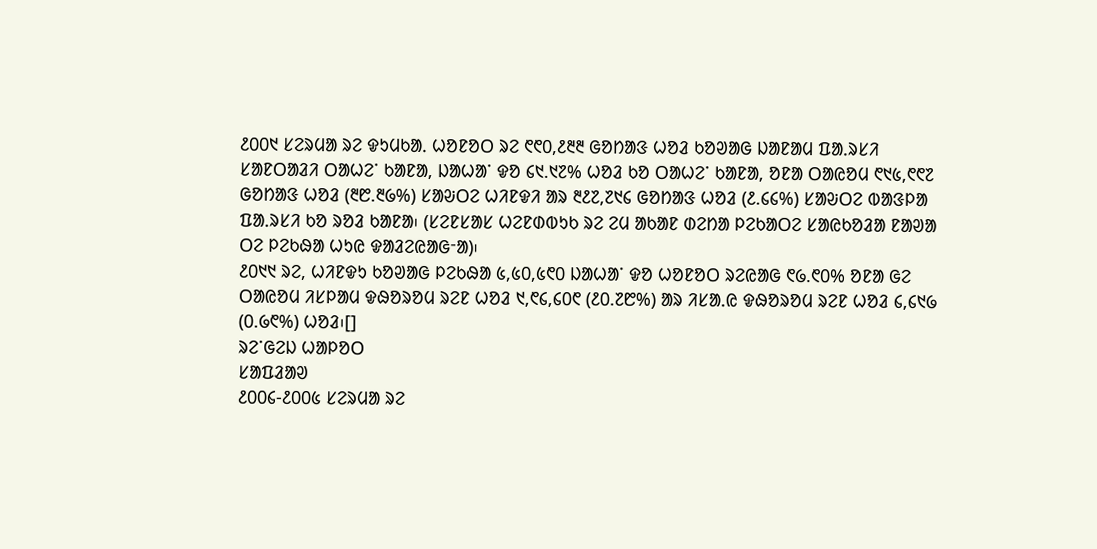᱒᱐᱐᱑ ᱥᱮᱨᱢᱟ ᱨᱮ ᱫᱩᱢᱠᱟᱹ ᱦᱚᱱᱚᱛ ᱨᱮ ᱖᱖᱐,᱒᱓᱓ ᱜᱚᱴᱟᱝ ᱦᱚᱲ ᱠᱚᱣᱟᱜ ᱡᱟᱱᱟᱢ ᱯᱟᱹᱨᱥᱤ ᱥᱟᱱᱛᱟᱲᱤ ᱛᱟᱦᱮᱸ ᱠᱟᱱᱟ, ᱡᱟᱦᱟᱸ ᱫᱚ ᱔᱑.᱑᱗% ᱦᱚᱲ ᱠᱚ ᱛᱟᱦᱮᱸ ᱠᱟᱱᱟ, ᱚᱱᱟ ᱛᱟᱭᱚᱢ ᱖᱑᱕,᱖᱖᱗ ᱜᱚᱴᱟᱝ ᱦᱚᱲ (᱓᱘.᱓᱙%) ᱥᱟᱶᱛᱮ ᱦᱤᱱᱫᱤ ᱟᱨ ᱓᱒᱗,᱗᱑᱔ ᱜᱚᱴᱟᱝ ᱦᱚᱲ (᱒.᱔᱔%) ᱥᱟᱶᱛᱮ ᱵᱟᱝᱞᱟ ᱯᱟᱹᱨᱥᱤ ᱠᱚ ᱨᱚᱲ ᱠᱟᱱᱟ᱾ (ᱥᱮᱱᱥᱟᱥ ᱦᱮᱱᱰᱵᱩᱠ ᱨᱮ ᱮᱢ ᱟᱠᱟᱱ ᱰᱮᱴᱟ ᱞᱮᱠᱟᱛᱮ ᱥᱟᱭᱠᱚᱲᱟ ᱱᱟᱣᱟ ᱛᱮ ᱞᱮᱠᱷᱟ ᱦᱩᱭ ᱫᱟᱲᱮᱭᱟᱜᱼᱟ)᱾
᱒᱐᱑᱑ ᱨᱮ, ᱦᱤᱱᱫᱩ ᱠᱚᱣᱟᱜ ᱞᱮᱠᱷᱟ ᱕,᱕᱐,᱕᱖᱐ ᱡᱟᱦᱟᱸ ᱫᱚ ᱦᱚᱱᱚᱛ ᱨᱮᱭᱟᱜ ᱖᱙.᱖᱐% ᱚᱱᱟ ᱜᱮ ᱛᱟᱭᱚᱢ ᱤᱥᱞᱟᱢ ᱫᱷᱚᱨᱚᱢ ᱨᱮᱱ ᱦᱚᱲ ᱑,᱖᱔,᱔᱐᱖ (᱒᱐.᱗᱘%) ᱟᱨ ᱤᱥᱟᱹᱭ ᱫᱷᱚᱨᱚᱢ ᱨᱮᱱ ᱦᱚᱲ ᱔,᱔᱑᱙ (᱐.᱙᱖%) ᱦᱚᱲ᱾[]
ᱨᱮᱸᱜᱮᱡ ᱦᱟᱞᱚᱛ
ᱥᱟᱯᱲᱟᱣ
᱒᱐᱐᱔-᱒᱐᱐᱕ ᱥᱮᱨᱢᱟ ᱨᱮ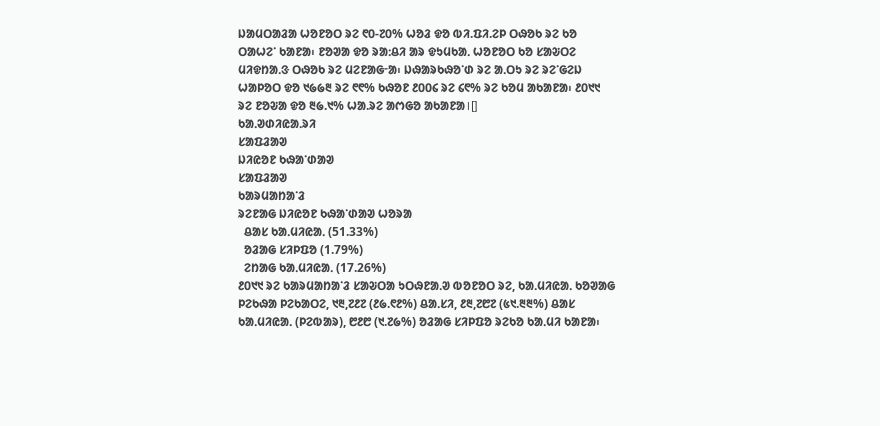ᱡᱟᱢᱛᱟᱲᱟ ᱦᱚᱱᱚᱛ ᱨᱮ ᱖᱐-᱗᱐% ᱦᱚᱲ ᱫᱚ ᱵᱤ.ᱯᱤ.ᱮᱞ ᱛᱷᱚᱠ ᱨᱮ ᱠᱚ ᱛᱟᱦᱮᱸ ᱠᱟᱱᱟ᱾ ᱱᱚᱣᱟ ᱫᱚ ᱨᱟᱺᱪᱤ ᱟᱨ ᱫᱩᱢᱠᱟᱹ ᱦᱚᱱᱚᱛ ᱠᱚ ᱥᱟᱶᱛᱮ ᱢᱤᱫᱴᱟᱹᱝ ᱛᱷᱚᱠ ᱨᱮ ᱢᱮᱱᱟᱜᱼᱟ᱾ ᱡᱷᱟᱨᱠᱷᱚᱸᱰ ᱨᱮ ᱟᱹᱛᱩ ᱨᱮ ᱨᱮᱸᱜᱮᱡ ᱦᱟᱞᱚᱛ ᱫᱚ ᱑᱙᱙᱓ ᱨᱮ ᱖᱖% ᱠᱷᱚᱱ ᱒᱐᱐᱔ ᱨᱮ ᱔᱖% ᱨᱮ ᱠᱚᱢ ᱟᱠᱟᱱᱟ᱾ ᱒᱐᱑᱑ ᱨᱮ ᱱᱚᱶᱟ ᱫᱚ ᱓᱙.᱑% ᱦᱟ.ᱨᱮ ᱟᱬᱜᱚ ᱟᱠᱟᱱᱟ।[]
ᱠᱟᱹᱣᱰᱤᱭᱟᱹᱨᱤ
ᱥᱟᱯᱲᱟᱣ
ᱡᱤᱭᱚᱱ ᱠᱷᱟᱸᱰᱟᱣ
ᱥᱟᱯᱲᱟᱣ
ᱠᱟᱨᱢᱟᱴᱟᱸᱲ
ᱨᱮᱱᱟᱜ ᱡᱤᱭᱚᱱ ᱠᱷᱟᱸᱰᱟᱣ ᱦᱚᱨᱟ
  ᱪᱟᱥ ᱠᱟᱹᱢᱤᱭᱟᱹ (51.33%)
  ᱚᱲᱟᱜ ᱥᱤᱞᱯᱚ (1.79%)
  ᱮᱴᱟᱜ ᱠᱟᱹᱢᱤᱭᱟᱹ (17.26%)
᱒᱐᱑᱑ ᱨᱮ ᱠᱟᱨᱢᱟᱴᱟᱸᱲ ᱥᱟᱶᱛᱟ ᱩᱛᱷᱱᱟᱹᱣ ᱵᱚᱱᱚᱛ ᱨᱮ, ᱠᱟᱹᱢᱤᱭᱟᱹ ᱠᱚᱣᱟᱜ ᱞᱮᱠᱷᱟ ᱞᱮᱠᱟᱛᱮ, ᱑᱓,᱗᱒᱗ (᱒᱙.᱖᱒%) ᱪᱟᱹᱥᱤ, ᱒᱓,᱗᱘᱗ (᱕᱑.᱓᱓%) ᱪᱟᱥ ᱠᱟᱹᱢᱤᱭᱟᱹ (ᱞᱮᱵᱟᱨ), ᱘᱒᱘ (᱑.᱗᱙%) ᱚᱲᱟᱜ ᱥᱤᱞᱯᱚ ᱨᱮᱠᱚ ᱠᱟᱹᱢᱤ ᱠᱟᱱᱟ᱾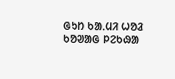ᱜᱩᱴ ᱠᱟᱹᱢᱤ ᱦᱚᱲ ᱠᱚᱣᱟᱜ ᱞᱮᱠᱷᱟ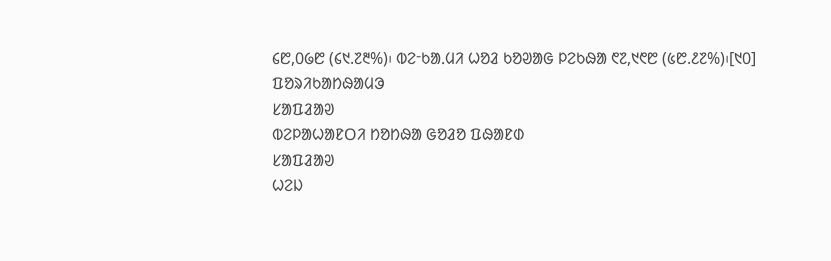᱔᱘,᱐᱙᱘ (᱔᱑.᱗᱓%)᱾ ᱵᱮᱼᱠᱟᱹᱢᱤ ᱦᱚᱲ ᱠᱚᱣᱟᱜ ᱞᱮᱠᱷᱟ ᱖᱗,᱑᱖᱘ (᱕᱘.᱒᱗%)᱾[᱑᱐]
ᱯᱚᱨᱤᱠᱟᱴᱷᱟᱢᱳ
ᱥᱟᱯᱲᱟᱣ
ᱵᱮᱞᱟᱦᱟᱱᱛᱤ ᱴᱚᱴᱷᱟ ᱜᱚᱲᱚ ᱯᱷᱟᱱᱰ
ᱥᱟᱯᱲᱟᱣ
ᱦᱮᱡ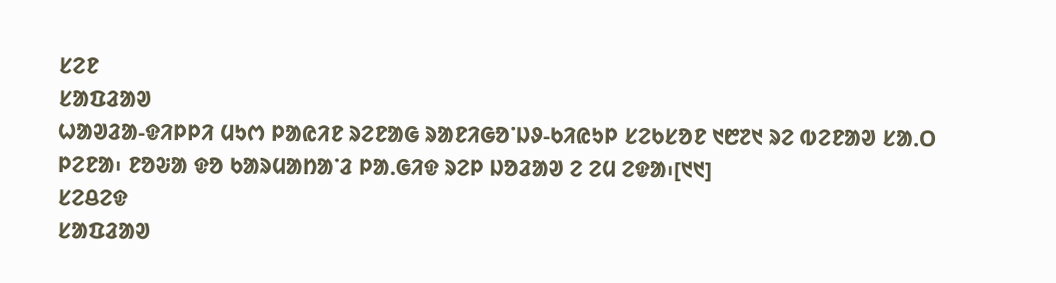ᱥᱮᱱ
ᱥᱟᱯᱲᱟᱣ
ᱦᱟᱣᱲᱟ-ᱫᱤᱞᱞᱤ ᱢᱩᱬ ᱞᱟᱭᱤᱱ ᱨᱮᱱᱟᱜ ᱨᱟᱱᱤᱜᱚᱸᱡᱽ-ᱠᱤᱭᱩᱞ ᱥᱮᱠᱥᱚᱱ ᱑᱘᱗᱑ ᱨᱮ ᱵᱮᱱᱟᱣ ᱥᱟᱹᱛ ᱞᱮᱱᱟ᱾ ᱱᱚᱶᱟ ᱫᱚ ᱠᱟᱨᱢᱟᱴᱟᱸᱲ ᱞᱟᱹᱜᱤᱫ ᱨᱮᱞ ᱡᱚᱲᱟᱣ ᱮ ᱮᱢ ᱮᱫᱟ᱾[᱑᱑]
ᱥᱮᱪᱮᱫ
ᱥᱟᱯᱲᱟᱣ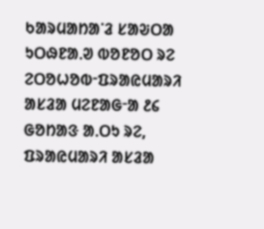ᱠᱟᱨᱢᱟᱴᱟᱸᱲ ᱥᱟᱶᱛᱟ ᱩᱛᱷᱱᱟᱹᱣ ᱵᱚᱱᱚᱛ ᱨᱮ ᱮᱛᱚᱦᱚᱵᱼᱯᱨᱟᱭᱢᱟᱨᱤ ᱟᱥᱲᱟ ᱢᱮᱱᱟᱜᱼᱟ ᱒᱔ ᱜᱚᱴᱟᱝ ᱟᱹᱛᱩ ᱨᱮ, ᱯᱨᱟᱭᱢᱟᱨᱤ ᱟᱥᱲᱟ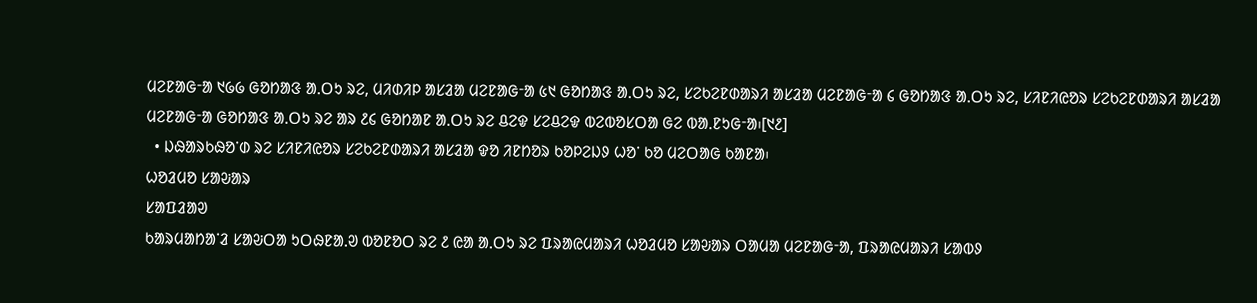ᱢᱮᱱᱟᱜᱼᱟ ᱑᱙᱙ ᱜᱚᱴᱟᱝ ᱟᱹᱛᱩ ᱨᱮ, ᱢᱤᱰᱤᱞ ᱟᱥᱲᱟ ᱢᱮᱱᱟᱜᱼᱟ ᱕᱑ ᱜᱚᱴᱟᱝ ᱟᱹᱛᱩ ᱨᱮ, ᱥᱮᱠᱮᱱᱰᱟᱨᱤ ᱟᱥᱲᱟ ᱢᱮᱱᱟᱜᱼᱟ ᱔ ᱜᱚᱴᱟᱝ ᱟᱹᱛᱩ ᱨᱮ, ᱥᱤᱱᱤᱭᱚᱨ ᱥᱮᱠᱮᱱᱰᱟᱨᱤ ᱟᱥᱲᱟ ᱢᱮᱱᱟᱜᱼᱟ ᱜᱚᱴᱟᱝ ᱟᱹᱛᱩ ᱨᱮ ᱟᱨ ᱒᱔ ᱜᱚᱴᱟᱱ ᱟᱹᱛᱩ ᱨᱮ ᱪᱮᱫ ᱥᱮᱪᱮᱫ ᱵᱮᱵᱚᱥᱛᱟ ᱜᱮ ᱵᱟᱹᱱᱩᱜᱼᱟ᱾[᱑᱒]
  • ᱡᱷᱟᱨᱠᱷᱚᱸᱰ ᱨᱮ ᱥᱤᱱᱤᱭᱚᱨ ᱥᱮᱠᱮᱱᱰᱟᱨᱤ ᱟᱥᱲᱟ ᱫᱚ ᱤᱱᱴᱚᱨ ᱠᱚᱞᱮᱡᱽ ᱦᱚᱸ ᱠᱚ ᱢᱮᱛᱟᱜ ᱠᱟᱱᱟ᱾
ᱦᱚᱲᱢᱚ ᱥᱟᱶᱟᱨ
ᱥᱟᱯᱲᱟᱣ
ᱠᱟᱨᱢᱟᱴᱟᱸᱲ ᱥᱟᱶᱛᱟ ᱩᱛᱷᱱᱟᱹᱣ ᱵᱚᱱᱚᱛ ᱨᱮ ᱒ ᱭᱟ ᱟᱹᱛᱩ ᱨᱮ ᱯᱨᱟᱭᱢᱟᱨᱤ ᱦᱚᱲᱢᱚ ᱥᱟᱶᱟᱨ ᱛᱟᱢᱟ ᱢᱮᱱᱟᱜᱼᱟ, ᱯᱨᱟᱭᱢᱟᱨᱤ ᱥᱟᱵᱽ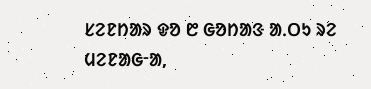ᱥᱮᱱᱴᱟᱨ ᱫᱚ ᱘ ᱜᱚᱴᱟᱝ ᱟᱹᱛᱩ ᱨᱮ ᱢᱮᱱᱟᱜᱼᱟ,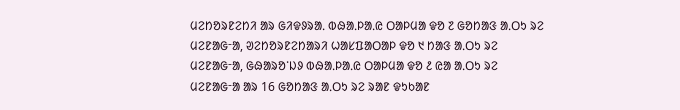ᱢᱮᱴᱚᱨᱱᱮᱴᱤ ᱟᱨ ᱜᱤᱫᱽᱨᱟᱹ ᱵᱷᱟᱹᱞᱟᱹᱭ ᱛᱟᱞᱢᱟ ᱫᱚ ᱗ ᱜᱚᱴᱟᱝ ᱟᱹᱛᱩ ᱨᱮ ᱢᱮᱱᱟᱜᱼᱟ, ᱣᱮᱴᱚᱨᱱᱮᱴᱟᱨᱤ ᱦᱟᱥᱯᱟᱛᱟᱞ ᱫᱚ ᱑ ᱴᱟᱝ ᱟᱹᱛᱩ ᱨᱮ ᱢᱮᱱᱟᱜᱼᱟ, ᱜᱷᱟᱨᱚᱸᱡᱽ ᱵᱷᱟᱹᱞᱟᱹᱭ ᱛᱟᱞᱢᱟ ᱫᱚ ᱒ ᱭᱟ ᱟᱹᱛᱩ ᱨᱮ ᱢᱮᱱᱟᱜᱼᱟ ᱟᱨ 16 ᱜᱚᱴᱟᱝ ᱟᱹᱛᱩ ᱨᱮ ᱨᱟᱱ ᱫᱩᱠᱟᱱ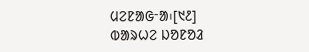ᱢᱮᱱᱟᱜᱼᱟ᱾[᱑᱒]
ᱵᱟᱨᱦᱮ ᱡᱚᱱᱚᱲ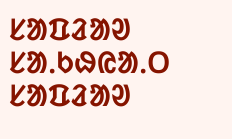ᱥᱟᱯᱲᱟᱣ
ᱥᱟᱹᱠᱷᱭᱟᱹᱛ
ᱥᱟᱯᱲᱟᱣ